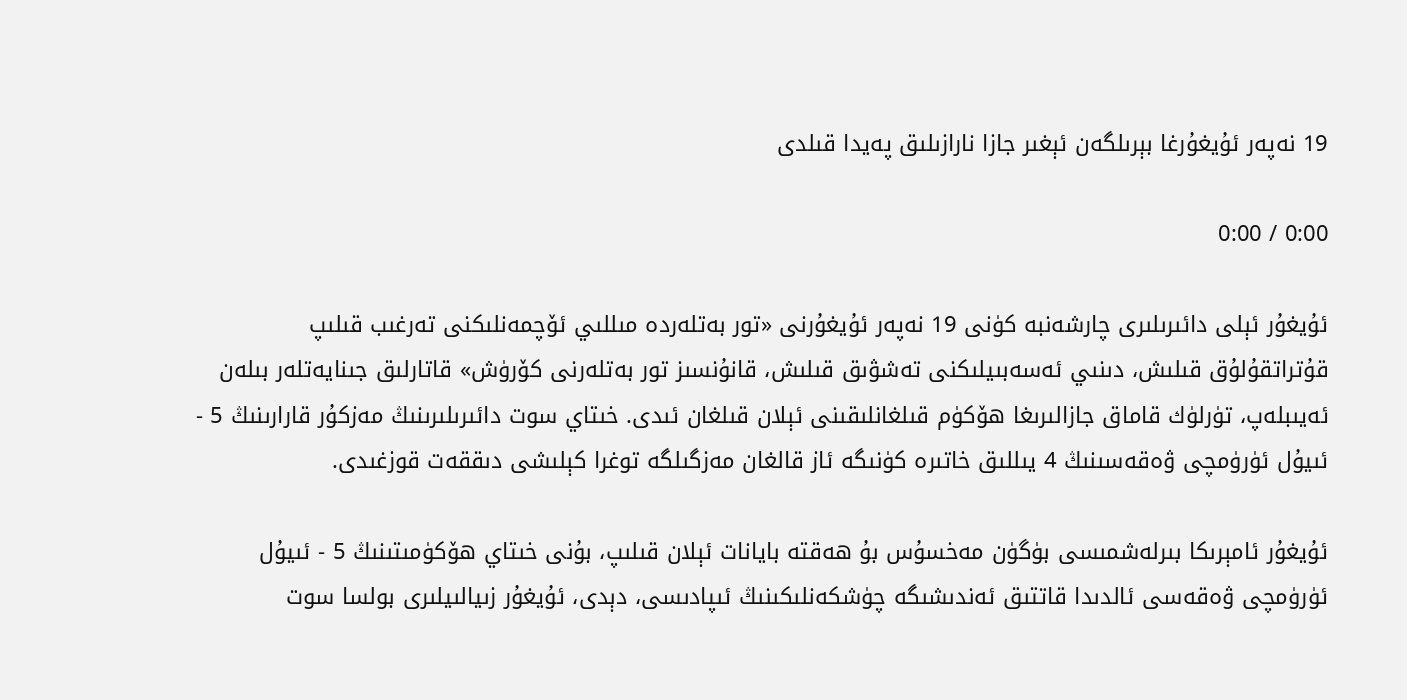19 نەپەر ئۇيغۇرغا بېرىلگەن ئېغىر جازا نارازىلىق پەيدا قىلدى

0:00 / 0:00

ئۇيغۇر ئېلى دائىرىلىرى چارشەنبە كۈنى 19 نەپەر ئۇيغۇرنى «تور بەتلەردە مىللىي ئۆچمەنلىكنى تەرغىب قىلىپ قۇتراتقۇلۇق قىلىش، دىنىي ئەسەبىيلىكنى تەشۋىق قىلىش، قانۇنسىز تور بەتلەرنى كۆرۈش» قاتارلىق جىنايەتلەر بىلەن ئەيىبلەپ، تۈرلۈك قاماق جازالىرىغا ھۆكۈم قىلغانلىقىنى ئېلان قىلغان ئىدى. خىتاي سوت دائىرىلىرىنىڭ مەزكۇر قارارىنىڭ 5 - ئىيۇل ئۈرۈمچى ۋەقەسىنىڭ 4 يىللىق خاتىرە كۈنىگە ئاز قالغان مەزگىلگە توغرا كېلىشى دىققەت قوزغىدى.

ئۇيغۇر ئامېرىكا بىرلەشمىسى بۈگۈن مەخسۇس بۇ ھەقتە بايانات ئېلان قىلىپ، بۇنى خىتاي ھۆكۈمىتىنىڭ 5 - ئىيۇل ئۈرۈمچى ۋەقەسى ئالدىدا قاتتىق ئەندىشىگە چۈشكەنلىكىنىڭ ئىپادىسى، دېدى، ئۇيغۇر زىيالىيلىرى بولسا سوت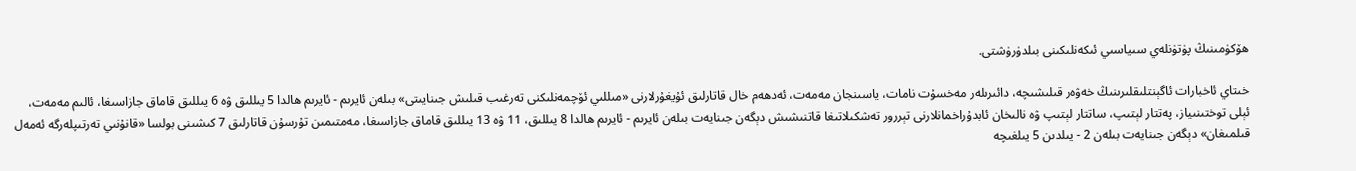ھۆكۈمىنىڭ پۈتۈنلەي سىياسىي ئىكەنلىكىنى بىلدۈرۈشتى.

خىتاي ئاخبارات ئاگېنتلىقلىرىنىڭ خەۋەر قىلىشىچە، دائىرىلەر مەخسۇت نامات، ياسىنجان مەمەت، ئەدھەم خال قاتارلىق ئۇيغۇرلارنى «مىللىي ئۆچمەنلىكنى تەرغىب قىلىش جىنايىتى» بىلەن ئايرىم - ئايرىم ھالدا 5 يىللىق ۋە 6 يىللىق قاماق جازاسىغا، ئالىم مەمەت، ئېلى توختىنىياز، پەتتار لېتىپ، ساتتار لېتىپ ۋە نالىخان ئابدۇراخمانلارنى تېررور تەشكىلاتىغا قاتنىشىش دېگەن جىنايەت بىلەن ئايرىم - ئايرىم ھالدا 8 يىللىق، 11 ۋە 13 يىللىق قاماق جازاسىغا، مەمتىمىن تۇرسۇن قاتارلىق 7 كىشىنى بولسا «قانۇنىي تەرتىپلەرگە ئەمەل قىلمىغان» دېگەن جىنايەت بىلەن 2 - يىلدىن 5 يىلغىچە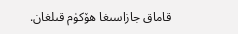قاماق جازاسىغا ھۆكۈم قىلغان.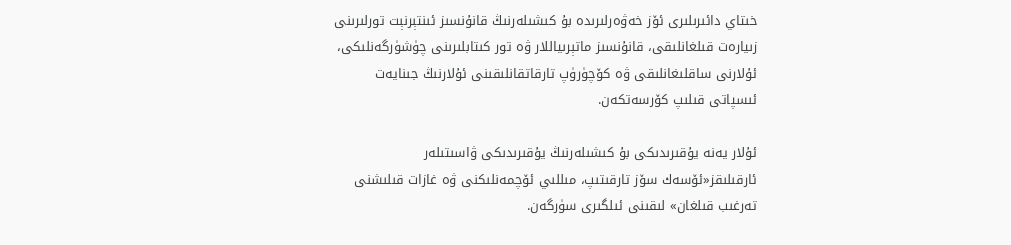خىتاي دائىرىلىرى ئۆز خەۋەرلىرىدە بۇ كىشىلەرنىڭ قانۇنسىز ئىنتېرنېت تورلىرىنى زىيارەت قىلغانلىقى، قانۇنسىز ماتېرىياللار ۋە تور كىتابلىرىنى چۈشۈرگەنلىكى، ئۇلارنى ساقلىغانلىقى ۋە كۆچۈرۈپ تارقاتقانلىقىنى ئۇلارنىڭ جىنايەت ئىسپاتى قىلىپ كۆرسەتكەن.

ئۇلار يەنە يۇقىرىدىكى بۇ كىشىلەرنىڭ يۇقىرىدىكى ۋاسىتىلەر ئارقىلىقز«ئۆسەك سۆز تارقىتىپ، مىللىي ئۆچمەنلىكنى ۋە غازات قىلىشنى تەرغىب قىلغان» لىقىنى ئىلگىرى سۈرگەن.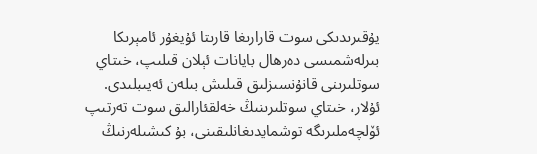يۇقىرىدىكى سوت قارارىغا قارىتا ئۇيغۇر ئامېرىكا بىرلەشمىسى دەرھال بايانات ئېلان قىلىپ، خىتاي سوتلىرىنى قانۇنسىزلىق قىلىش بىلەن ئەيىبلىدى. ئۇلار، خىتاي سوتلىرىنىڭ خەلقئارالىق سوت تەرتىپ ئۆلچەملىرىگە توشمايدىغانلىقىنى، بۇ كىشىلەرنىڭ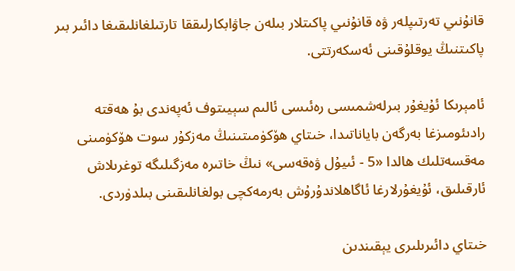قانۇنىي تەرتىپلەر ۋە قانۇنىي پاكىتلار بىلەن جاۋابكارلىققا تارتىلغانلىقىغا دائىر بىر پاكىتنىڭ يوقلۇقىنى ئەسكەرتتى.

ئامېرىكا ئۇيغۇر بىرلەشمىسى رەئىسى ئالىم سېيىتوف ئەپەندى بۇ ھەقتە رادىئومىزغا بەرگەن باياناتىدا، خىتاي ھۆكۈمىتىنىڭ مەزكۇر سوت ھۆكۈمىنى مەقسەتلىك ھالدا «5 - ئىيۇل ۋەقەسى» نىڭ خاتىرە مەزگىلىگە توغرىلاش ئارقىلىق، ئۇيغۇرلارغا ئاگاھلاندۇرۇش بەرمەكچى بولغانلىقىنى بىلدۈردى.

خىتاي دائىرىلىرى يېقىندىن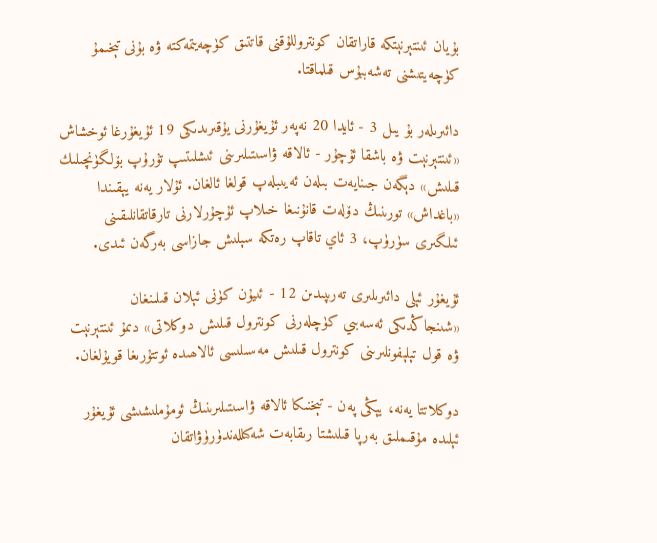بۇيان ئىنتېرنېتكە قاراتقان كونتروللۇقنى قاتتىق كۈچەيتمەكتە ۋە بۇنى تېخىمۇ كۈچەيتىشنى تەشەببۇس قىلماقتا.

دائىرىلەر بۇ يىل 3 - ئايدا 20 نەپەر ئۇيغۇرنى يۇقىرىدىكى 19 ئۇيغۇرغا ئوخشاش «ئىنتېرنېت ۋە باشقا ئۇچۇر - ئالاقە ۋاسىتىلىرىنى ئىشلىتىپ تۇرۇپ بۆلگۈنچىلىك قىلىش» دېگەن جىنايەت بىلەن ئەيىبلەپ قولغا ئالغان. ئۇلار يەنە يېقىندا «باغداش» تورىنىڭ دۆلەت قانۇنىغا خىلاپ ئۇچۇرلارنى تارقاتقانلىقىنى ئىلگىرى سۈرۈپ، 3 ئاي تاقاپ رەتكە سېلىش جازاسى بەرگەن ئىدى.

ئۇيغۇر ئېلى دائىرىلىرى تەرىپىدىن 12 - ئىيۇن كۈنى ئېلان قىلىنغان «شىنجاڭدىكى ئەسەبىي كۈچلەرنى كونترول قىلىش دوكلاتى» دىمۇ ئىنتېرنېت ۋە قول تېلېفونلىرىنى كونترول قىلىش مەسىلىسى ئالاھىدە ئوتتۇرىغا قويۇلغان.

دوكلاتتا يەنە، يېڭى پەن - تېخنىكا ئالاقە ۋاسىتىلىرىنىڭ ئومۇملىشىشى ئۇيغۇر ئېلىدە مۇقىملىق بەرپا قىلىشتا رىقابەت شەكىللەندۈرۈۋاتقان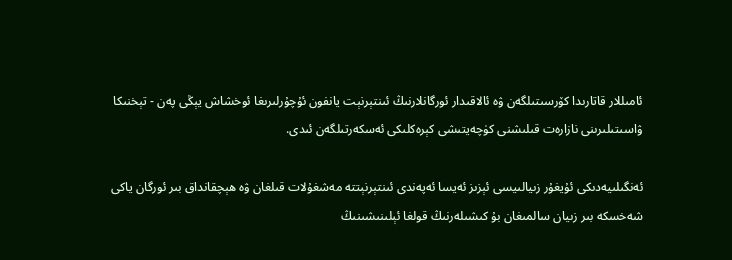ئامىللار قاتارىدا كۆرسىتىلگەن ۋە ئالاقىدار ئورگانلارنىڭ ئىنتېرنېت يانفون ئۇچۇرلىرىغا ئوخشاش يېڭى پەن - تېخنىكا ۋاسىتىلىرىنى نازارەت قىلىشنى كۈچەيتىشى كېرەكلىكى ئەسكەرتىلگەن ئىدى.

ئەنگىلىيەدىكى ئۇيغۇر زىيالىيسى ئېزىز ئەيسا ئەپەندى ئىنتېرنېتتە مەشغۇلات قىلغان ۋە ھېچقانداق بىر ئورگان ياكى شەخسكە بىر زىيان سالمىغان بۇ كىشىلەرنىڭ قولغا ئېلىنىشىنىڭ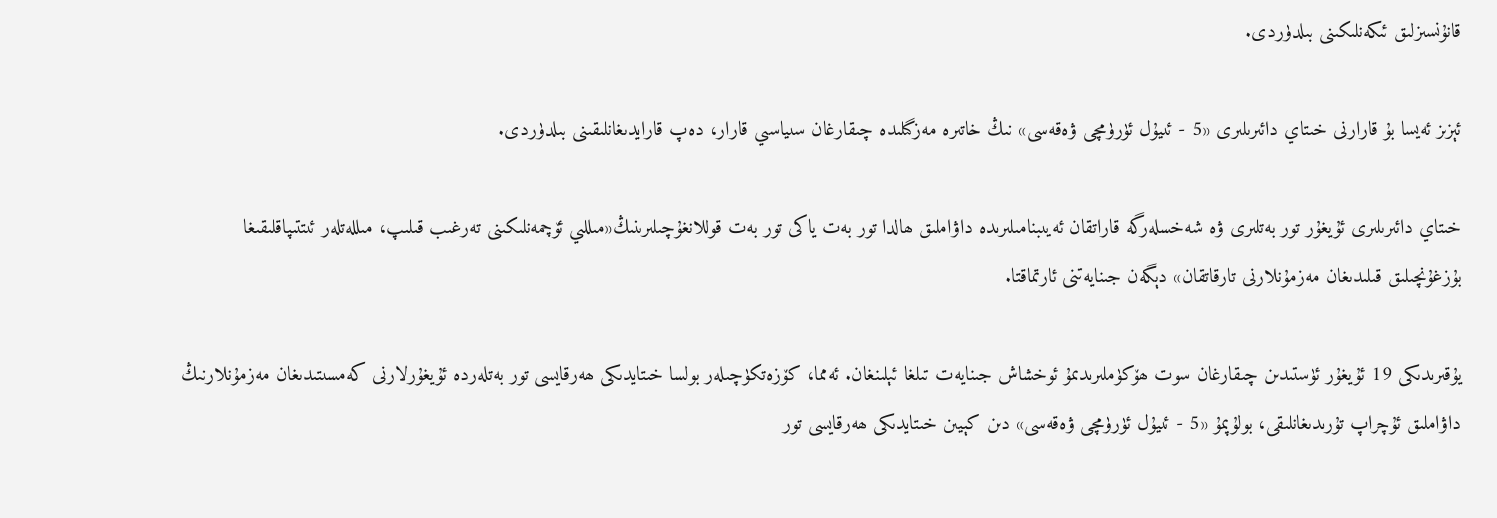قانۇنسىزلىق ئىكەنلىكىنى بىلدۈردى.

ئېزىز ئەيسا بۇ قارارنى خىتاي دائىرىلىرى «5 - ئىيۇل ئۈرۈمچى ۋەقەسى» نىڭ خاتىرە مەزگىلىدە چىقارغان سىياسىي قارار، دەپ قارايدىغانلىقىنى بىلدۈردى.

خىتاي دائىرىلىرى ئۇيغۇر تور بەتلىرى ۋە شەخسلەرگە قاراتقان ئەيىبنامىلىرىدە داۋاملىق ھالدا تور بەت ياكى تور بەت قوللانغۇچىلىرىنىڭ«مىللىي ئۆچمەنلىكىنى تەرغىب قىلىپ، مىللەتلەر ئىتتىپاقلىقىغا بۇزغۇنچىلىق قىلىدىغان مەزمۇنلارنى تارقاتقان» دېگەن جىنايەتنى ئارتماقتا.

يۇقىرىدىكى 19 ئۇيغۇر ئۈستىدىن چىقارغان سوت ھۆكۈملىرىدىمۇ ئوخشاش جىنايەت تىلغا ئېلىنغان. ئەمما، كۆزەتكۈچىلەر بولسا خىتايدىكى ھەرقايسى تور بەتلەردە ئۇيغۇرلارنى كەمسىتىدىغان مەزمۇنلارنىڭ داۋاملىق ئۇچراپ تۇرىدىغانلىقى، بولۇپمۇ «5 - ئىيۇل ئۈرۈمچى ۋەقەسى» دىن كېيىن خىتايدىكى ھەرقايسى تور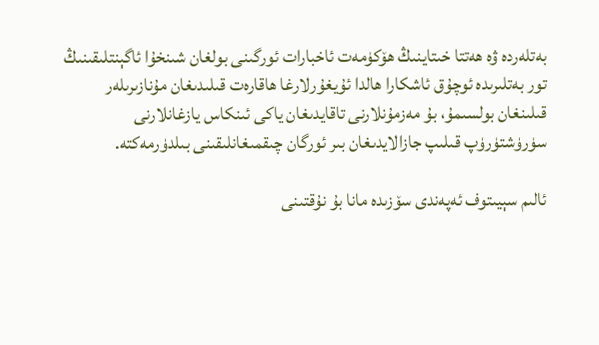بەتلەردە ۋە ھەتتا خىتاينىڭ ھۆكۈمەت ئاخبارات ئورگىنى بولغان شىنخۇا ئاگېنتلىقىنىڭ تور بەتلىرىدە ئوچۇق ئاشكارا ھالدا ئۇيغۇرلارغا ھاقارەت قىلىدىغان مۇنازىرىلەر قىلىنغان بولسىمۇ، بۇ مەزمۇنلارنى تاقايدىغان ياكى ئىنكاس يازغانلارنى سۈرۈشتۈرۈپ قىلىپ جازالايدىغان بىر ئورگان چىقمىغانلىقىنى بىلدۈرمەكتە.

ئالىم سېيىتوف ئەپەندى سۆزىدە مانا بۇ نۇقتىنى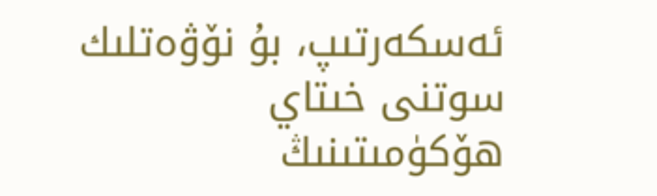ئەسكەرتىپ، بۇ نۆۋەتلىك سوتنى خىتاي ھۆكۈمىتىنىڭ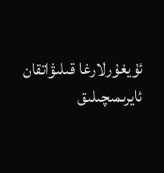ئۇيغۇرلارغا قىلىۋاتقان ئايرىمىچىلىق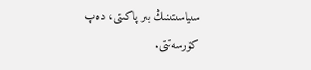سىياسىتىنىڭ بىر پاكىتى، دەپ كۆرسەتتى.